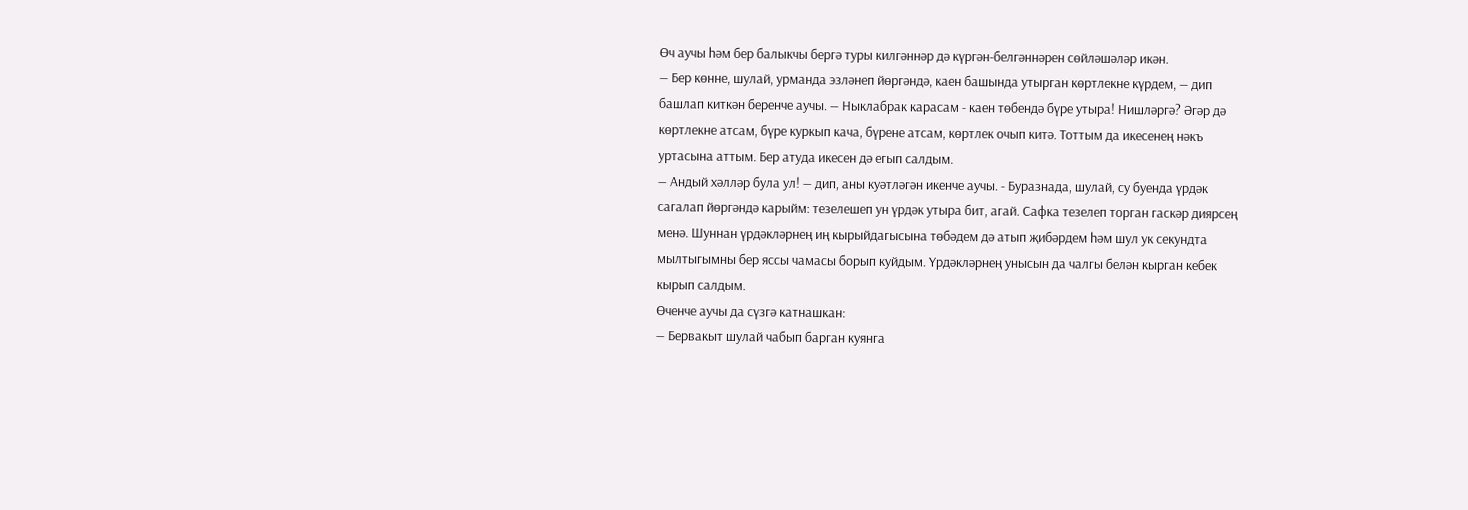Өч аучы һәм бер балыкчы бергә туры килгәннәр дә күргән-белгәннәрен сөйләшәләр икән.
— Бер көнне, шулай, урманда эзләнеп йөргәндә, каен башында утырган көртлекне күрдем, — дип башлап киткән беренче аучы. — Ныклабрак карасам - каен төбендә бүре утыра! Нишләргә? Әгәр дә көртлекне атсам, бүре куркып кача, бүрене атсам, көртлек очып китә. Тоттым да икесенең нәкъ уртасына аттым. Бер атуда икесен дә егып салдым.
— Андый хәлләр була ул! — дип, аны куәтләгән икенче аучы. - Буразнада, шулай, су буенда үрдәк сагалап йөргәндә карыйм: тезелешеп ун үрдәк утыра бит, агай. Сафка тезелеп торган гаскәр диярсең менә. Шуннан үрдәкләрнең иң кырыйдагысына төбәдем дә атып җибәрдем һәм шул ук секундта мылтыгымны бер яссы чамасы борып куйдым. Үрдәкләрнең унысын да чалгы белән кырган кебек кырып салдым.
Өченче аучы да сүзгә катнашкан:
— Бервакыт шулай чабып барган куянга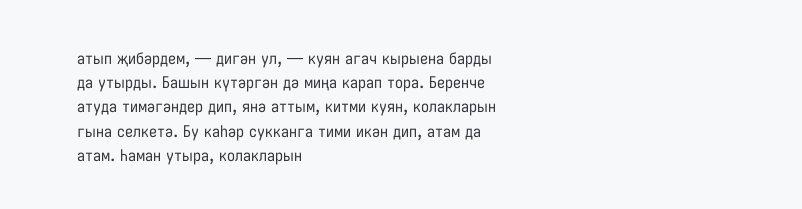атып җибәрдем, — дигән ул, — куян агач кырыена барды да утырды. Башын күтәргән дә миңа карап тора. Беренче атуда тимәгәндер дип, янә аттым, китми куян, колакларын гына селкетә. Бу каһәр сукканга тими икән дип, атам да атам. Һаман утыра, колакларын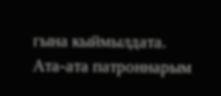гына кыймылдата. Ата-ата патроннарым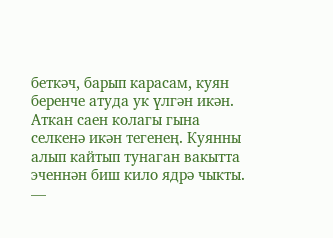беткәч, барып карасам, куян беренче атуда ук үлгән икән. Аткан саен колагы гына селкенә икән тегенең. Куянны алып кайтып тунаган вакытта эченнән биш кило ядрә чыкты.
—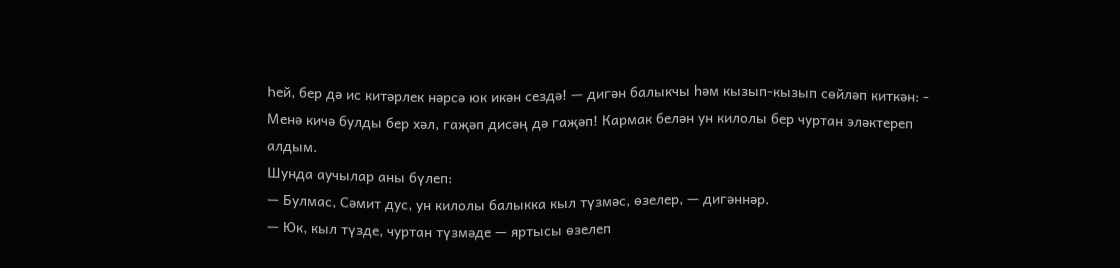Һей, бер дә ис китәрлек нәрсә юк икән сездә! — дигән балыкчы һәм кызып-кызып сөйләп киткән: - Менә кичә булды бер хәл, гаҗәп дисәң дә гаҗәп! Кармак белән ун килолы бер чуртан эләктереп алдым.
Шунда аучылар аны бүлеп:
— Булмас, Сәмит дус, ун килолы балыкка кыл түзмәс, өзелер, — дигәннәр.
— Юк, кыл түзде, чуртан түзмәде — яртысы өзелеп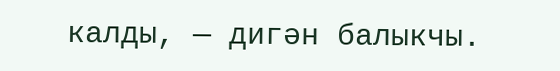калды, — дигән балыкчы.